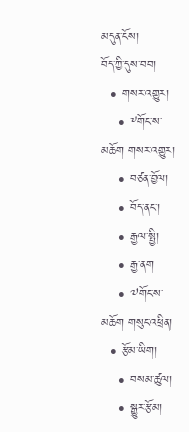མདུན་ངོས།
བོད་ཀྱི་དུས་བབ།
  • གསར་འགྱུར།
    • ༸གོང་ས་མཆོག གསར་འགྱུར།
    • བཙན་བྱོལ།
    • བོད་ནང་།
    • རྒྱལ་སྤྱི།
    • རྒྱ་ནག
    • ༧གོང་ས་མཆོག གསུང་འཕྲིན།
  • རྩོམ་ཡིག།
    • བསམ་ཚུལ།
    • སྒྱུར་རྩོམ།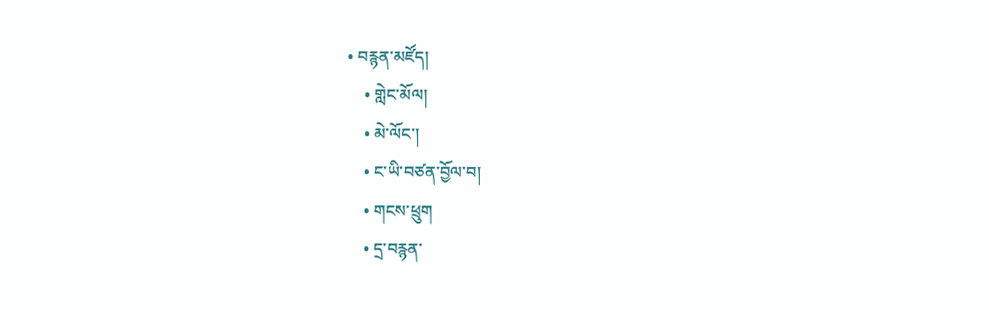• བརྙན་མཛོད།
    • གླེང་མོལ།
    • མེ་ལོང་།
    • ང་ཡི་བཙན་བྱོལ་བ།
    • གངས་ཕྲུག
    • དྲ་བརྙན་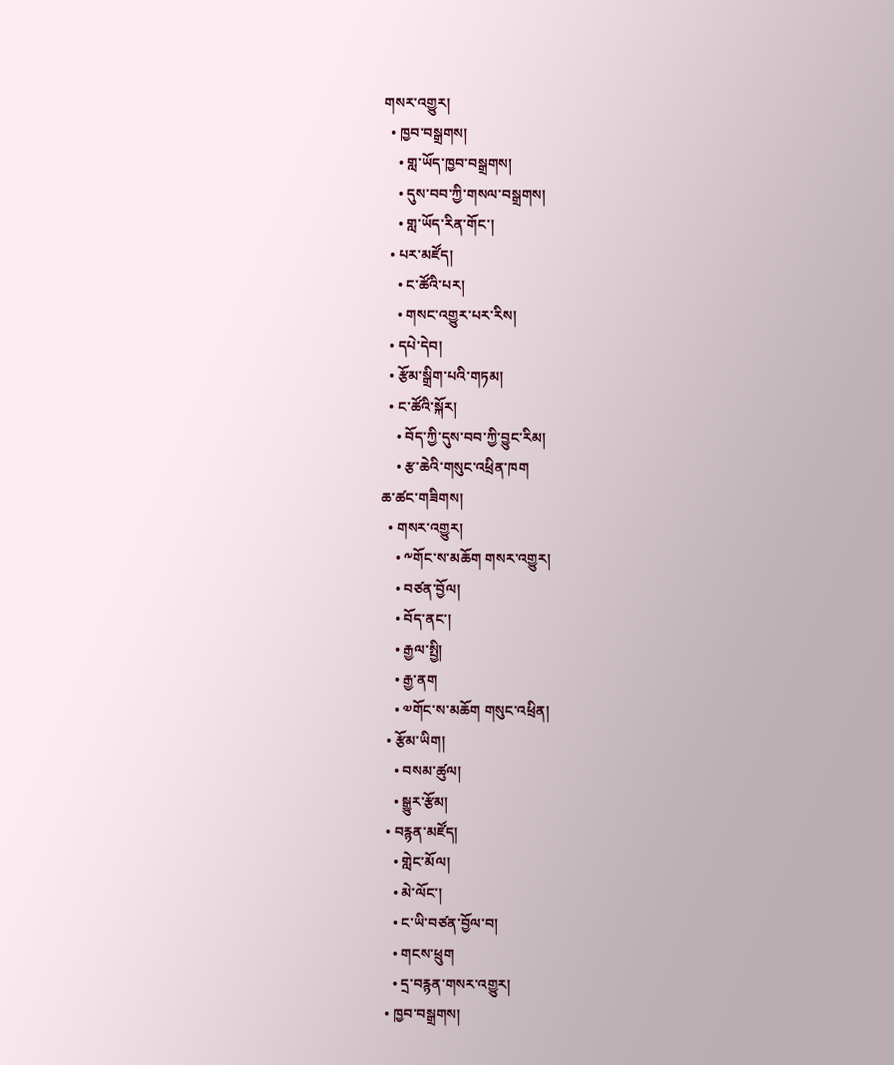གསར་འགྱུར།
  • ཁྱབ་བསྒྲགས།
    • གླ་ཡོད་ཁྱབ་བསྒྲགས།
    • དུས་བབ་ཀྱི་གསལ་བསྒྲགས།
    • གླ་ཡོད་རིན་གོང་།
  • པར་མཛོད།
    • ང་ཚོའི་པར།
    • གསང་འགྱུར་པར་རིས།
  • དཔེ་དེབ།
  • རྩོམ་སྒྲིག་པའི་གཏམ།
  • ང་ཚོའི་སྐོར།
    • བོད་ཀྱི་དུས་བབ་ཀྱི་བྱུང་རིམ།
    • རྩ་ཆེའི་གསུང་འཕྲིན་ཁག
ཆ་ཚང་གཟིགས།
  • གསར་འགྱུར།
    • ༸གོང་ས་མཆོག གསར་འགྱུར།
    • བཙན་བྱོལ།
    • བོད་ནང་།
    • རྒྱལ་སྤྱི།
    • རྒྱ་ནག
    • ༧གོང་ས་མཆོག གསུང་འཕྲིན།
  • རྩོམ་ཡིག།
    • བསམ་ཚུལ།
    • སྒྱུར་རྩོམ།
  • བརྙན་མཛོད།
    • གླེང་མོལ།
    • མེ་ལོང་།
    • ང་ཡི་བཙན་བྱོལ་བ།
    • གངས་ཕྲུག
    • དྲ་བརྙན་གསར་འགྱུར།
  • ཁྱབ་བསྒྲགས།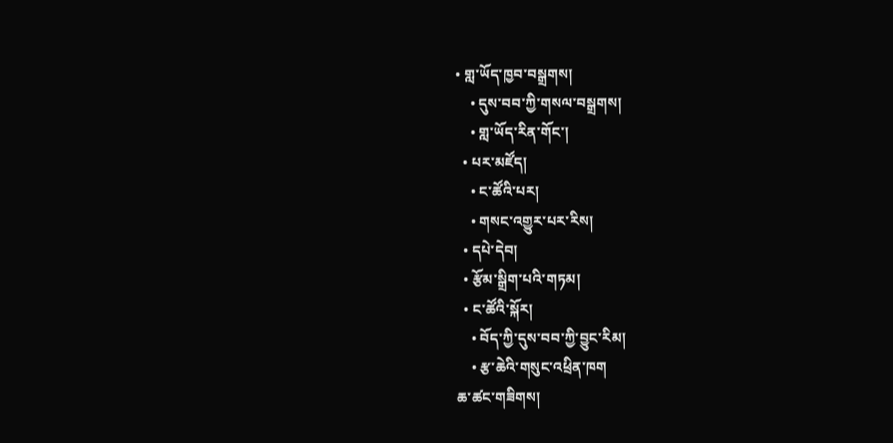• གླ་ཡོད་ཁྱབ་བསྒྲགས།
    • དུས་བབ་ཀྱི་གསལ་བསྒྲགས།
    • གླ་ཡོད་རིན་གོང་།
  • པར་མཛོད།
    • ང་ཚོའི་པར།
    • གསང་འགྱུར་པར་རིས།
  • དཔེ་དེབ།
  • རྩོམ་སྒྲིག་པའི་གཏམ།
  • ང་ཚོའི་སྐོར།
    • བོད་ཀྱི་དུས་བབ་ཀྱི་བྱུང་རིམ།
    • རྩ་ཆེའི་གསུང་འཕྲིན་ཁག
ཆ་ཚང་གཟིགས།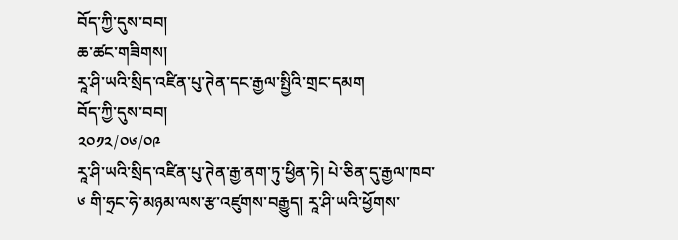བོད་ཀྱི་དུས་བབ།
ཆ་ཚང་གཟིགས།
རཱ་ཤི་ཡའི་སྲིད་འཛིན་པུ་ཊེན་དང་རྒྱལ་སྤྱིའི་གྲང་དམག
བོད་ཀྱི་དུས་བབ།
༢༠༡༢/༠༦/༠༩
རཱ་ཤི་ཡའི་སྲིད་འཛིན་པུ་ཊེན་རྒྱ་ནག་ཏུ་ཕྱིན་ཏེ། པེ་ཅིན་དུ་རྒྱལ་ཁབ་ ༦ གི་ཧྲང་ཧེ་མཉམ་ལས་རྩ་འཛུགས་བརྒྱུད། རཱ་ཤི་ཡའི་ཕྱོགས་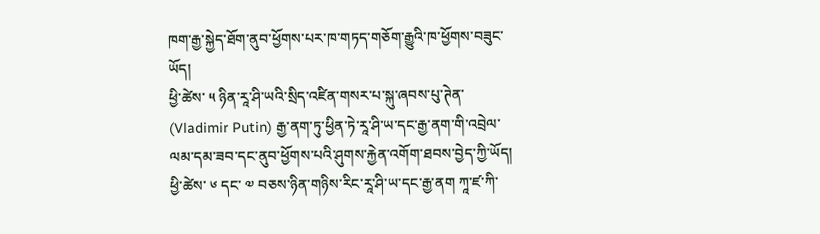ཁག་རྒྱ་སྐྱེད་ཐོག་ནུབ་ཕྱོགས་པར་ཁ་གཏད་གཅོག་རྒྱུའི་ཁ་ཕྱོགས་བཟུང་ཡོད།
ཕྱི་ཚེས་ ༥ ཉིན་རཱ་ཤི་ཡའི་སྲིད་འཛིན་གསར་པ་སྐུ་ཞབས་པུ་ཊེན་ (Vladimir Putin) རྒྱ་ནག་ཏུ་ཕྱིན་ཏེ་རཱ་ཤི་ཡ་དང་རྒྱ་ནག་གི་འབྲེལ་ལམ་དམ་ཟབ་དང་ནུབ་ཕྱོགས་པའི་ཤུགས་རྐྱེན་འགོག་ཐབས་བྱེད་ཀྱི་ཡོད། ཕྱི་ཚེས་ ༦ དང་ ༧ བཅས་ཉིན་གཉིས་རིང་རཱ་ཤི་ཡ་དང་རྒྱ་ནག ཀཱ་ཛ་ཀི་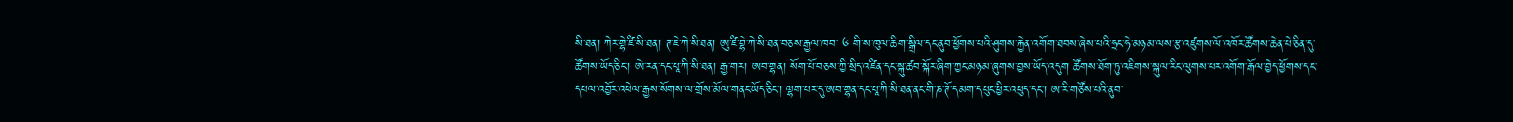སི་ཐན། ཀེར་གྷེ་ཛི་སི་ཐན། ཊ་ཇེ་ཀེ་སི་ཐན། ཨུ་ཛི་བྷེ་ཀེ་སི་ཐན་བཅས་རྒྱལ་ཁབ་ ༦ གི་ས་ཁུལ་ཆིག་སྒྲིལ་དང་ནུབ་ཕྱོགས་པའི་ཤུགས་རྐྱེན་འགོག་ཐབས་ཞེས་པའི་ཧྲང་ཧེ་མཉམ་ལས་རྩ་འཛུགས་ལོ་འཁོར་ཚོགས་ཆེན་པེ་ཅིན་དུ་ཚོགས་ཡོད་ཅིང་། ཨེ་རན་དང་པཱ་ཀི་སི་ཐན། རྒྱ་གར། ཨབ་གྷན། སོག་པོ་བཅས་ཀྱི་སྲིད་འཛིན་དང་སྐུ་ཚབ་སྐོར་ཞིག་ཀྱང་མཉམ་ཞུགས་བྱས་ཡོད་འདུག ཚོགས་ཐོག་ཏུ་འཇིགས་སྐུལ་རིང་ལུགས་པར་འགོག་རྒོལ་བྱེད་ཕྱོགས་དང་དཔལ་འབྱོར་འཕེལ་རྒྱས་སོགས་ལ་གྲོས་མོལ་གནང་ཡོད་ཅིང་། ལྷག་པར་དུ་ཨབ་གྷན་དང་པཱ་ཀི་སི་ཐན་ནང་གི་ཎ་ཊོ་དམག་དཔུང་ཕྱིར་འཕུད་དང་། ཨ་རི་གཙོས་པའི་ནུབ་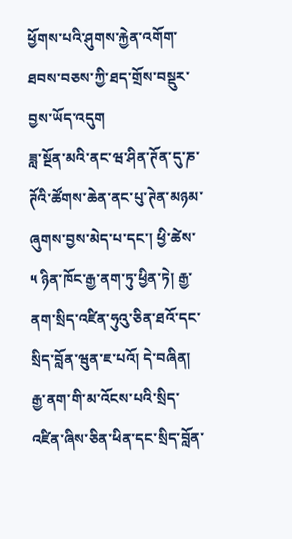ཕྱོགས་པའི་ཤུགས་རྐྱེན་འགོག་ཐབས་བཅས་ཀྱི་ཐད་གྲོས་བསྡུར་བྱས་ཡོད་འདུག
ཟླ་སྔོན་མའི་ནང་ཝ་ཤིན་ཊོན་དུ་ཎ་ཊོའི་ཚོགས་ཆེན་ནང་པུ་ཊེན་མཉམ་ཞུགས་བྱས་མེད་པ་དང་། ཕྱི་ཚེས་ ༥ ཉིན་ཁོང་རྒྱ་ནག་ཏུ་ཕྱིན་ཏེ། རྒྱ་ནག་སྲིད་འཛིན་ཧུའུ་ཅིན་ཐའོ་དང་སྲིད་བློན་ཝུན་ཇ་པའོ། དེ་བཞིན། རྒྱ་ནག་གི་མ་འོངས་པའི་སྲིད་འཛིན་ཞིས་ཅིན་ཕིན་དང་སྲིད་བློན་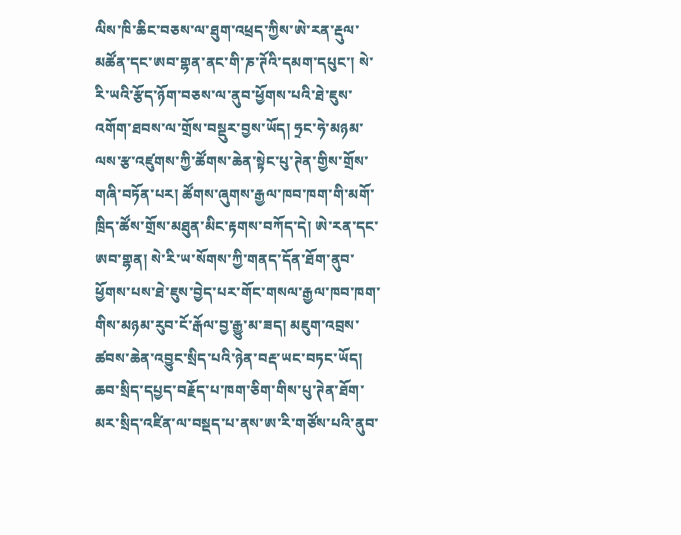ལིས་ཁི་ཆིང་བཅས་ལ་ཐུག་འཕྲད་ཀྱིས་ཨེ་རན་རྡུལ་མཚོན་དང་ཨབ་གྷན་ནང་གི་ཎ་ཊོའི་དམག་དཔུང་། སེ་རི་ཡའི་རྩོད་ཉོག་བཅས་ལ་ནུབ་ཕྱོགས་པའི་ཐེ་ཇུས་འགོག་ཐབས་ལ་གྲོས་བསྡུར་བྱས་ཡོད། ཧྲང་ཧེ་མཉམ་ལས་རྩ་འཛུགས་ཀྱི་ཚོགས་ཆེན་སྟེང་པུ་ཊེན་གྱིས་གྲོས་གཞི་བཏོན་པར། ཚོགས་ཞུགས་རྒྱལ་ཁབ་ཁག་གི་མགོ་ཁྲིད་ཚོས་གྲོས་མཐུན་མིང་རྟགས་བཀོད་དེ། ཨེ་རན་དང་ཨབ་གྷན། སེ་རི་ཡ་སོགས་ཀྱི་གནད་དོན་ཐོག་ནུབ་ཕྱོགས་པས་ཐེ་ཇུས་བྱེད་པར་གོང་གསལ་རྒྱལ་ཁབ་ཁག་གིས་མཉམ་རུབ་ངོ་རྒོལ་བྱ་རྒྱུ་མ་ཟད། མཇུག་འབྲས་ཚབས་ཆེན་འབྱུང་སྲིད་པའི་ཉེན་བརྡ་ཡང་བཏང་ཡོད།
ཆབ་སྲིད་དཔྱད་བརྗོད་པ་ཁག་ཅིག་གིས་པུ་ཊེན་ཐོག་མར་སྲིད་འཛིན་ལ་བསྡད་པ་ནས་ཨ་རི་གཙོས་པའི་ནུབ་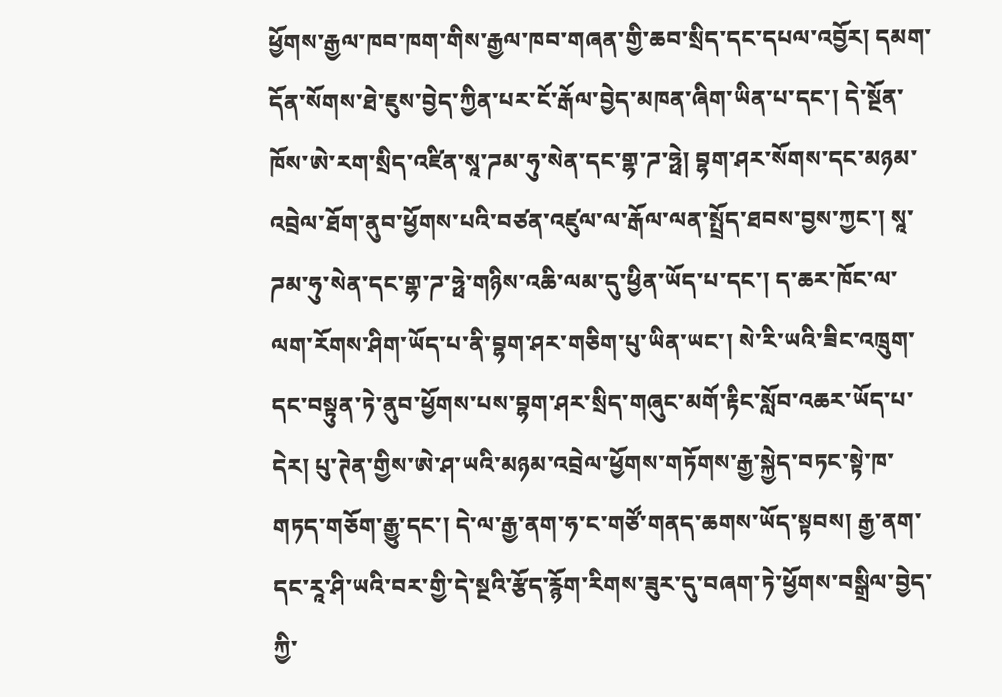ཕྱོགས་རྒྱལ་ཁབ་ཁག་གིས་རྒྱལ་ཁབ་གཞན་གྱི་ཆབ་སྲིད་དང་དཔལ་འབྱོར། དམག་དོན་སོགས་ཐེ་ཇུས་བྱེད་ཀྱིན་པར་ངོ་རྒོལ་བྱེད་མཁན་ཞིག་ཡིན་པ་དང་། དེ་སྔོན་ཁོས་ཨེ་རག་སྲིད་འཛིན་སཱ་ཌམ་ཧུ་སེན་དང་གྷ་ཌ་ཧྥེ། བྷག་ཤར་སོགས་དང་མཉམ་འབྲེལ་ཐོག་ནུབ་ཕྱོགས་པའི་བཙན་འཛུལ་ལ་རྒོལ་ལན་སྤྲོད་ཐབས་བྱས་ཀྱང་། སཱ་ཌམ་ཧུ་སེན་དང་གྷ་ཌ་ཧྥེ་གཉིས་འཆི་ལམ་དུ་ཕྱིན་ཡོད་པ་དང་། ད་ཆར་ཁོང་ལ་ལག་རོགས་ཤིག་ཡོད་པ་ནི་བྷག་ཤར་གཅིག་པུ་ཡིན་ཡང་། སེ་རི་ཡའི་ཟིང་འཁྲུག་དང་བསྟུན་ཏེ་ནུབ་ཕྱོགས་པས་བྷག་ཤར་སྲིད་གཞུང་མགོ་རྟིང་སློབ་འཆར་ཡོད་པ་དེར། པུ་ཊེན་གྱིས་ཨེ་ཤ་ཡའི་མཉམ་འབྲེལ་ཕྱོགས་གཏོགས་རྒྱ་སྐྱེད་བཏང་སྟེ་ཁ་གཏད་གཅོག་རྒྱུ་དང་། དེ་ལ་རྒྱ་ནག་ཧ་ང་གཙོ་གནད་ཆགས་ཡོད་སྟབས། རྒྱ་ནག་དང་རཱ་ཤི་ཡའི་བར་གྱི་དེ་སྔའི་རྩོད་རྙོག་རིགས་ཟུར་དུ་བཞག་ཏེ་ཕྱོགས་བསྒྲིལ་བྱེད་ཀྱི་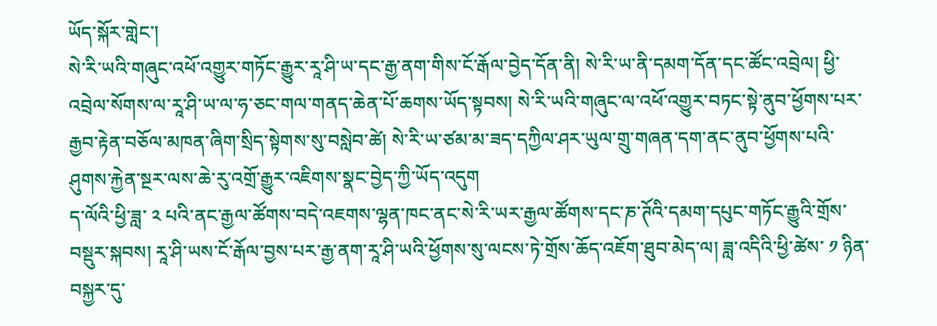ཡོད་སྐོར་གླེང་།
སེ་རི་ཡའི་གཞུང་འཕོ་འགྱུར་གཏོང་རྒྱུར་རཱ་ཤི་ཡ་དང་རྒྱ་ནག་གིས་ངོ་རྒོལ་བྱེད་དོན་ནི། སེ་རི་ཡ་ནི་དམག་དོན་དང་ཚོང་འབྲེལ། ཕྱི་འབྲེལ་སོགས་ལ་རཱ་ཤི་ཡ་ལ་ཧ་ཅང་གལ་གནད་ཆེན་པོ་ཆགས་ཡོད་སྟབས། སེ་རི་ཡའི་གཞུང་ལ་འཕོ་འགྱུར་བཏང་སྟེ་ནུབ་ཕྱོགས་པར་རྒྱབ་རྟེན་བཅོལ་མཁན་ཞིག་སྲིད་སྟེགས་སུ་བསླེབ་ཚེ། སེ་རི་ཡ་ཙམ་མ་ཟད་དཀྱིལ་ཤར་ཡུལ་གྲུ་གཞན་དག་ནང་ནུབ་ཕྱོགས་པའི་ཤུགས་རྐྱེན་སྔར་ལས་ཆེ་རུ་འགྲོ་རྒྱུར་འཇིགས་སྣང་བྱེད་ཀྱི་ཡོད་འདུག
ད་ལོའི་ཕྱི་ཟླ་ ༢ པའི་ནང་རྒྱལ་ཚོགས་བདེ་འཇགས་ལྷན་ཁང་ནང་སེ་རི་ཡར་རྒྱལ་ཚོགས་དང་ཎ་ཊོའི་དམག་དཔུང་གཏོང་རྒྱུའི་གྲོས་བསྡུར་སྐབས། རཱ་ཤི་ཡས་ངོ་རྒོལ་བྱས་པར་རྒྱ་ནག་རཱ་ཤི་ཡའི་ཕྱོགས་སུ་ལངས་ཏེ་གྲོས་ཆོད་འཇོག་ཐུབ་མེད་ལ། ཟླ་འདིའི་ཕྱི་ཚེས་ ༡ ཉིན་བསྐྱར་དུ་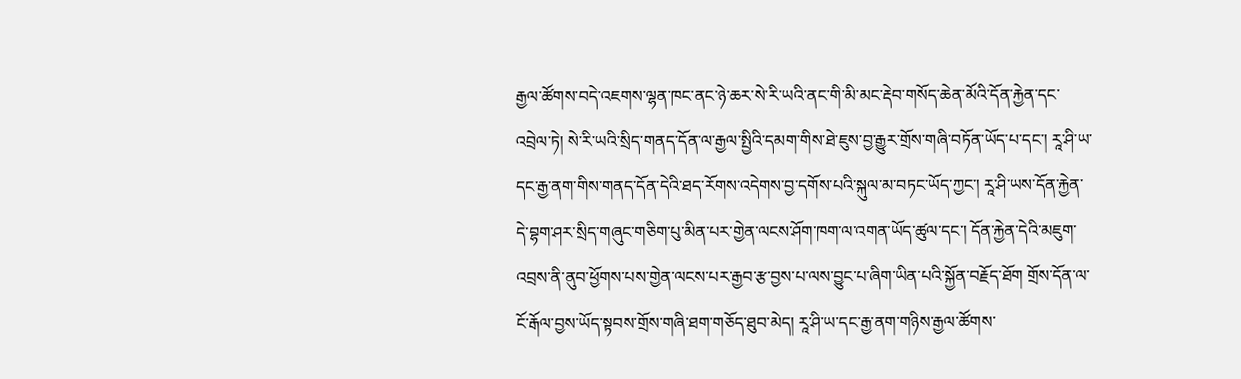རྒྱལ་ཚོགས་བདེ་འཇགས་ལྷན་ཁང་ནང་ཉེ་ཆར་སེ་རི་ཡའི་ནང་གི་མི་མང་རྡེབ་གསོད་ཆེན་མོའི་དོན་རྐྱེན་དང་འབྲེལ་ཏེ། སེ་རི་ཡའི་སྲིད་གནད་དོན་ལ་རྒྱལ་སྤྱིའི་དམག་གིས་ཐེ་ཇུས་བྱ་རྒྱུར་གྲོས་གཞི་བཏོན་ཡོད་པ་དང་། རཱ་ཤི་ཡ་དང་རྒྱ་ནག་གིས་གནད་དོན་དེའི་ཐད་རོགས་འདེགས་བྱ་དགོས་པའི་སྐུལ་མ་བཏང་ཡོད་ཀྱང་། རཱ་ཤི་ཡས་དོན་རྐྱེན་དེ་བྷག་ཤར་སྲིད་གཞུང་གཅིག་པུ་མིན་པར་གྱེན་ལངས་ཤོག་ཁག་ལ་འགན་ཡོད་ཚུལ་དང་། དོན་རྐྱེན་དེའི་མཇུག་འབྲས་ནི་ནུབ་ཕྱོགས་པས་གྱེན་ལངས་པར་རྒྱབ་རྩ་བྱས་པ་ལས་བྱུང་པ་ཞིག་ཡིན་པའི་སྐྱོན་བརྗོད་ཐོག གྲོས་དོན་ལ་ངོ་རྒོལ་བྱས་ཡོད་སྟབས་གྲོས་གཞི་ཐག་གཅོད་ཐུབ་མེད། རཱ་ཤི་ཡ་དང་རྒྱ་ནག་གཉིས་རྒྱལ་ཚོགས་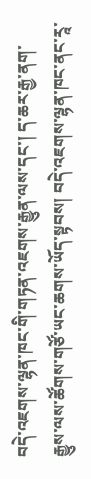བདེ་འཇགས་ལྷན་ཁང་གི་གཏན་འཇགས་རྒྱུན་ལས་དང་། ད་ཆར་རྒྱ་ནག་རྒྱུས་ལས་ཚོགས་གཙོ་ཡང་ཆགས་ཡོད་སྟབས། བདེ་འཇགས་ལྷན་ཁང་ནང་རཱ་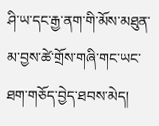ཤི་ཡ་དང་རྒྱ་ནག་གི་མོས་མཐུན་མ་བྱས་ཚེ་གྲོས་གཞི་གང་ཡང་ཐག་གཅོད་བྱེད་ཐབས་མེད།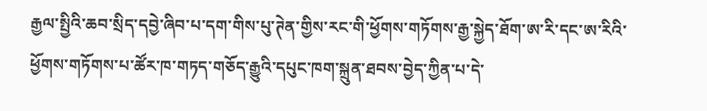རྒྱལ་སྤྱིའི་ཆབ་སྲིད་དབྱེ་ཞིབ་པ་དག་གིས་པུ་ཊེན་གྱིས་རང་གི་ཕྱོགས་གཏོགས་རྒྱ་སྐྱེད་ཐོག་ཨ་རི་དང་ཨ་རིའི་ཕྱོགས་གཏོགས་པ་ཚོར་ཁ་གཏད་གཅོད་རྒྱུའི་དཔུང་ཁག་སྐྲུན་ཐབས་བྱེད་ཀྱིན་པ་དེ་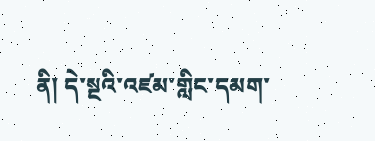ནི། དེ་སྔའི་འཛམ་གླིང་དམག་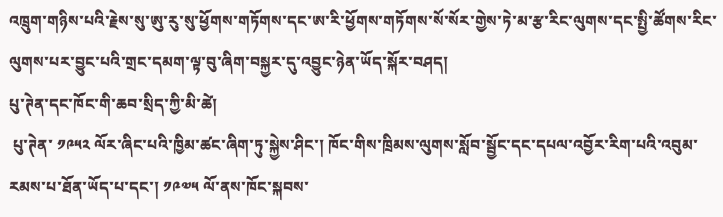འཁྲུག་གཉིས་པའི་རྗེས་སུ་ཨུ་རུ་སུ་ཕྱོགས་གཏོགས་དང་ཨ་རི་ཕྱོགས་གཏོགས་སོ་སོར་གྱེས་ཏེ་མ་རྩ་རིང་ལུགས་དང་སྤྱི་ཚོགས་རིང་ལུགས་པར་བྱུང་པའི་གྲང་དམག་ལྟ་བུ་ཞིག་བསྐྱར་དུ་འབྱུང་ཉེན་ཡོད་སྐོར་བཤད།
པུ་ཊེན་དང་ཁོང་གི་ཆབ་སྲིད་ཀྱི་མི་ཚེ།
 པུ་ཊེན་ ༡༩༥༢ ལོར་ཞིང་པའི་ཁྱིམ་ཚང་ཞིག་ཏུ་སྐྱེས་ཤིང་། ཁོང་གིས་ཁྲིམས་ལུགས་སློབ་སྦྱོང་དང་དཔལ་འབྱོར་རིག་པའི་འབུམ་རམས་པ་ཐོན་ཡོད་པ་དང་། ༡༩༧༥ ལོ་ནས་ཁོང་སྐབས་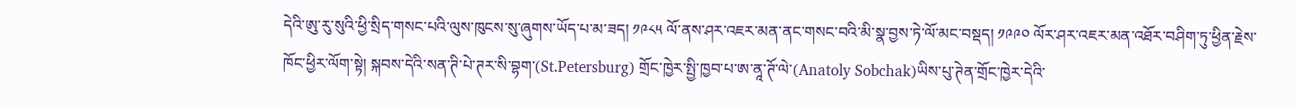དེའི་ཨུ་རུ་སུའི་ཕྱི་སྲིད་གསང་པའི་ལུས་ཁུངས་སུ་ཞུགས་ཡོད་པ་མ་ཟད། ༡༩༨༥ ལོ་ནས་ཤར་འཇར་མན་ནང་གསང་བའི་མི་སྣ་བྱས་ཏེ་ལོ་མང་བསྡད། ༡༩༩༠ ལོར་ཤར་འཇར་མན་འཐོར་བཤིག་ཏུ་ཕྱིན་རྗེས་ཁོང་ཕྱིར་ལོག་སྟེ། སྐབས་དེའི་སན་ཊི་པེ་ཊར་སི་བྷག་(St.Petersburg) གྲོང་ཁྱེར་སྤྱི་ཁྱབ་པ་ཨ་ནཱ་ཊོ་ལེ་(Anatoly Sobchak)ཡིས་པུ་ཊེན་གྲོང་ཁྱེར་དེའི་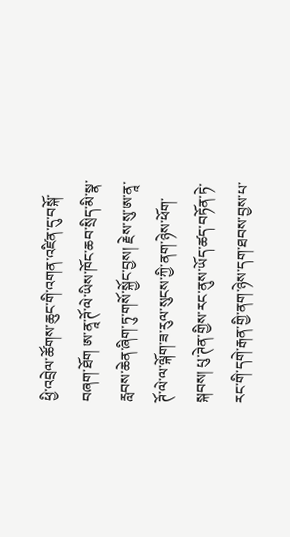ཕྱི་འབྲེལ་ཚོགས་ཆུང་གི་འགན་འཛིན་དུ་བསྐོ་བཞག་ཐོག ཨ་ནཱ་ཊོ་ལེ་ཡིས་ཁོང་ཆབ་སྲིད་མི་སྣ་རླབས་ཆེན་ཞིག་ཏུ་གསོ་སྐྱོང་བྱས། རྗེས་སུ་ཨ་ནཱ་ཊོ་ལེ་ལ་ལྐོག་ཟ་རུལ་སུངས་ཀྱི་ནག་ཉེས་ཕོག་སྐབས། པུ་ཊེན་གྱིས་རང་ནུས་ཡོད་ཚད་བཏོན་ཏེ་རང་གི་དགེ་རྒན་གྱི་ནག་ཉེས་དག་ཐབས་བྱས་པ་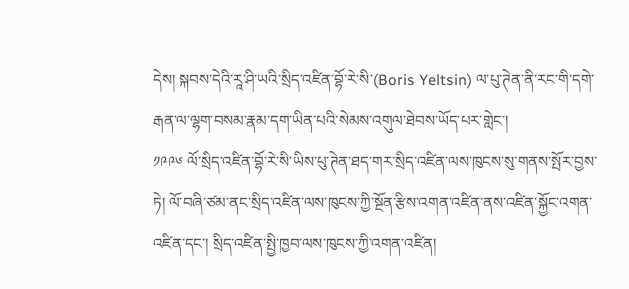དེས། སྐབས་དེའི་རཱ་ཤི་ཡའི་སྲིད་འཛིན་བྷོ་རེ་སི་(Boris Yeltsin) ལ་པུ་ཊེན་ནི་རང་གི་དགེ་རྒན་ལ་ལྷག་བསམ་རྣམ་དག་ཡིན་པའི་སེམས་འགུལ་ཐེབས་ཡོད་པར་གླེང་།
༡༩༩༦ ལོ་སྲིད་འཛིན་བྷོ་རེ་སི་ཡིས་པུ་ཊེན་ཐད་གར་སྲིད་འཛིན་ལས་ཁུངས་སུ་གནས་སྤོར་བྱས་ཏེ། ལོ་བཞི་ཙམ་ནང་སྲིད་འཛིན་ལས་ཁུངས་ཀྱི་སྔོན་རྩིས་འགན་འཛིན་ནས་འཛིན་སྐྱོང་འགན་འཛིན་དང་། སྲིད་འཛིན་སྤྱི་ཁྱབ་ལས་ཁུངས་ཀྱི་འགན་འཛིན།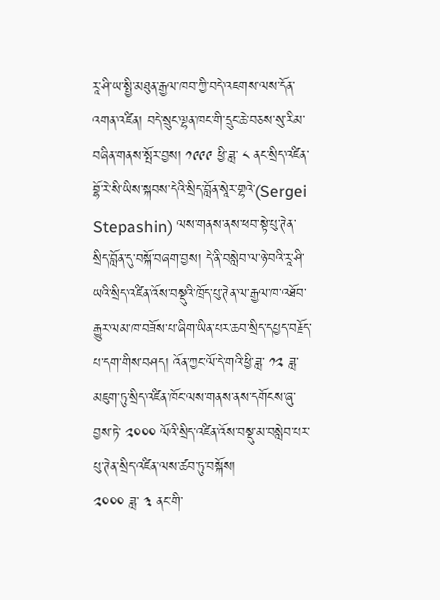རཱ་ཤི་ཡ་སྤྱི་མཐུན་རྒྱལ་ཁབ་ཀྱི་བདེ་འཇགས་ལས་དོན་འགན་འཛིན། བདེ་སྲུང་ལྷན་ཁང་གི་དྲུང་ཆེ་བཅས་སུ་རིམ་བཞིན་གནས་སྤོར་བྱས། ༡༩༩༩ ཕྱི་ཟླ་ ༨ ནང་སྲིད་འཛིན་བྷོ་རེ་སི་ཡིས་སྐབས་དེའི་སྲིད་བློན་སཱེར་གྷའེ་(Sergei Stepashin) ལས་གནས་ནས་ཕབ་སྟེ་པུ་ཊེན་སྲིད་བློན་དུ་བསྐོ་བཞག་བྱས། དེ་ནི་བསླེབ་ལ་ཉེ་བའི་རཱ་ཤི་ཡའི་སྲིད་འཛིན་འོས་བསྡུའི་ཁྲོད་པུ་ཊེན་ལ་རྒྱལ་ཁ་འཐོབ་རྒྱུར་ལམ་ཁ་བཟོས་པ་ཞིག་ཡིན་པར་ཆབ་སྲིད་དཔྱད་བརྗོད་པ་དག་གིས་བཤད། འོན་ཀྱང་ལོ་དེ་གའི་ཕྱི་ཟླ་ ༡༢ ཟླ་མཇུག་ཏུ་སྲིད་འཛིན་ཁོང་ལས་གནས་ནས་དགོངས་ཞུ་བྱས་ཏེ་ ༢༠༠༠ ལོའི་སྲིད་འཛིན་འོས་བསྡུ་མ་བསླེབ་པར་པུ་ཊེན་སྲིད་འཛིན་ལས་ཚབ་ཏུ་བསྐོས།
༢༠༠༠ ཟླ་ ༣ ནང་གི་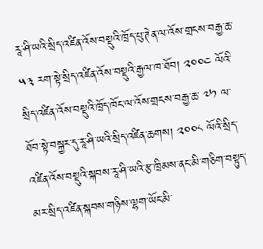རཱ་ཤི་ཡའི་སྲིད་འཛིན་འོས་བསྡུའི་ཁྲོད་པུ་ཊེན་ལ་འོས་གྲངས་བརྒྱ་ཆ་ ༥༣ རག་སྟེ་སྲིད་འཛིན་འོས་བསྡུའི་རྒྱལ་ཁ་ཐོབ། ༢༠༠༤ ལོའི་སྲིད་འཛིན་འོས་བསྡུའི་ཁྲོད་ཁོང་ལ་འོས་གྲངས་བརྒྱ་ཆ་ ༧༡ ལ་ཐོབ་སྟེ་བསྐྱར་དུ་རཱ་ཤི་ཡའི་སྲིད་འཛིན་ཆགས། ༢༠༠༨ ལོའི་སྲིད་འཛིན་འོས་བསྡུའི་སྐབས་རཱ་ཤི་ཡའི་རྩ་ཁྲིམས་ནང་མི་གཅིག་བསྟུད་མར་སྲིད་འཛིན་སྐབས་གཉིས་ལྷག་ཡོང་མི་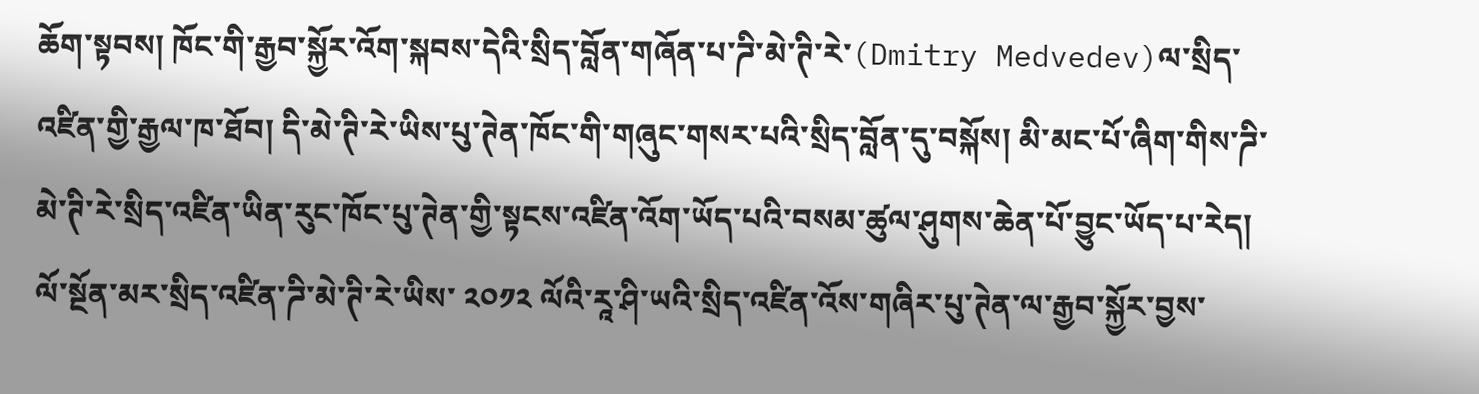ཆོག་སྟབས། ཁོང་གི་རྒྱབ་སྐྱོར་འོག་སྐབས་དེའི་སྲིད་བློན་གཞོན་པ་ཌི་མེ་ཊི་རེ་(Dmitry Medvedev)ལ་སྲིད་འཛིན་གྱི་རྒྱལ་ཁ་ཐོབ། དི་མེ་ཊི་རེ་ཡིས་པུ་ཊེན་ཁོང་གི་གཞུང་གསར་པའི་སྲིད་བློན་དུ་བསྐོས། མི་མང་པོ་ཞིག་གིས་ཌི་མེ་ཊི་རེ་སྲིད་འཛིན་ཡིན་རུང་ཁོང་པུ་ཊེན་གྱི་སྟངས་འཛིན་འོག་ཡོད་པའི་བསམ་ཚུལ་ཤུགས་ཆེན་པོ་བྱུང་ཡོད་པ་རེད།
ལོ་སྔོན་མར་སྲིད་འཛིན་ཌི་མེ་ཊི་རེ་ཡིས་ ༢༠༡༢ ལོའི་རཱ་ཤི་ཡའི་སྲིད་འཛིན་འོས་གཞིར་པུ་ཊེན་ལ་རྒྱབ་སྐྱོར་བྱས་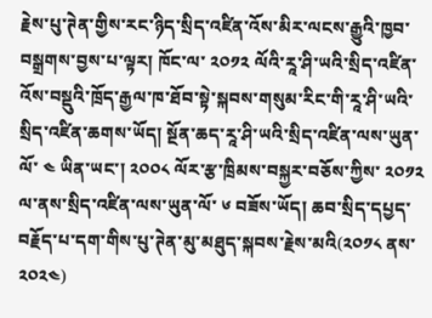རྗེས་པུ་ཊེན་གྱིས་རང་ཉིད་སྲིད་འཛིན་འོས་མིར་ལངས་རྒྱུའི་ཁྱབ་བསྒྲགས་བྱས་པ་ལྟར། ཁོང་ལ་ ༢༠༡༢ ལོའི་རཱ་ཤི་ཡའི་སྲིད་འཛིན་འོས་བསྡུའི་ཁྲོད་རྒྱལ་ཁ་ཐོབ་སྟེ་སྐབས་གསུམ་རིང་གི་རཱ་ཤི་ཡའི་སྲིད་འཛིན་ཆགས་ཡོད། སྔོན་ཆད་རཱ་ཤི་ཡའི་སྲིད་འཛིན་ལས་ཡུན་ལོ་ ༤ ཡིན་ཡང་། ༢༠༠༨ ལོར་རྩ་ཁྲིམས་བསྐྱར་བཅོས་ཀྱིས་ ༢༠༡༢ ལ་ནས་སྲིད་འཛིན་ལས་ཡུན་ལོ་ ༦ བཟོས་ཡོད། ཆབ་སྲིད་དཔྱད་བརྗོད་པ་དག་གིས་པུ་ཊེན་མུ་མཐུད་སྐབས་རྗེས་མའི(༢༠༡༨ ནས་ ༢༠༢༤)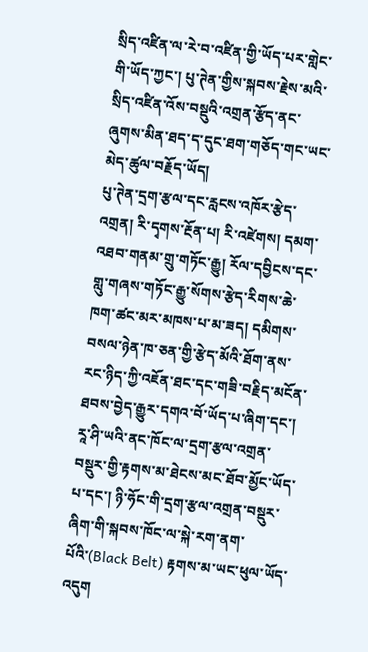སྲིད་འཛིན་ལ་རེ་བ་འཛིན་གྱི་ཡོད་པར་གླེང་གི་ཡོད་ཀྱང་། པུ་ཊེན་གྱིས་སྐབས་རྗེས་མའི་སྲིད་འཛིན་འོས་བསྡུའི་འགྲན་རྩོད་ནང་ཞུགས་མིན་ཐད་ད་དུང་ཐག་གཅོད་གང་ཡང་མེད་ཚུལ་བརྗོད་ཡོད།
པུ་ཊེན་དྲག་རྩལ་དང་རླངས་འཁོར་རྩེད་འགྲན། རི་དྭགས་རྔོན་པ། རི་འཛེགས། དམག་འཐབ་གནམ་གྲུ་གཏོང་རྒྱུ། རོལ་དབྱིངས་དང་གླུ་གཞས་གཏོང་རྒྱུ་སོགས་རྩེད་རིགས་ཆེ་ཁག་ཚང་མར་མཁས་པ་མ་ཟད། དམིགས་བསལ་ཉེན་ཁ་ཅན་གྱི་རྩེད་མོའི་ཐོག་ནས་རང་ཉིད་ཀྱི་འཇོན་ཐང་དང་གཟི་བརྗིད་མངོན་ཐབས་བྱེད་རྒྱུར་དགའ་བོ་ཡོད་པ་ཞིག་དང་། རཱ་ཤི་ཡའི་ནང་ཁོང་ལ་དྲག་རྩལ་འགྲན་བསྡུར་གྱི་རྟགས་མ་ཐེངས་མང་ཐོབ་མྱོང་ཡོད་པ་དང་། ཉི་ཧོང་གི་དྲག་རྩལ་འགྲན་བསྡུར་ཞིག་གི་སྐབས་ཁོང་ལ་སྐེ་རག་ནག་པོའི་(Black Belt) རྟགས་མ་ཡང་ཕུལ་ཡོད་འདུག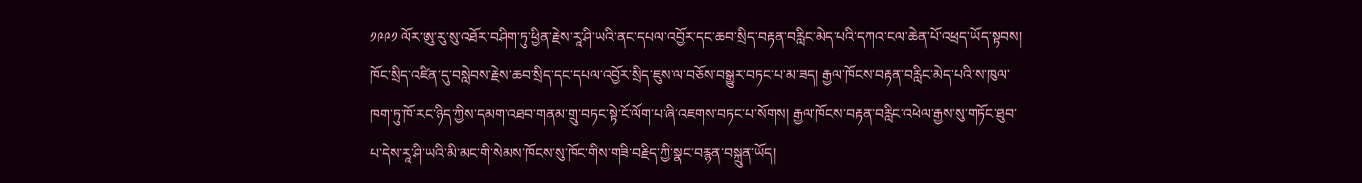༡༩༩༡ ལོར་ཨུ་རུ་སུ་འཐོར་བཤིག་ཏུ་ཕྱིན་རྗེས་རཱ་ཤི་ཡའི་ནང་དཔལ་འབྱོར་དང་ཆབ་སྲིད་བརྟན་བརླིང་མེད་པའི་དཀའ་ངལ་ཆེན་པོ་འཕྲད་ཡོད་སྟབས། ཁོང་སྲིད་འཛིན་དུ་བསླེབས་རྗེས་ཆབ་སྲིད་དང་དཔལ་འབྱོར་སྲིད་ཇུས་ལ་བཅོས་བསྒྱུར་བཏང་པ་མ་ཟད། རྒྱལ་ཁོངས་བརྟན་བརླིང་མེད་པའི་ས་ཁུལ་ཁག་ཏུ་ཁོ་རང་ཉིད་ཀྱིས་དམག་འཐབ་གནམ་གྲུ་བཏང་སྟེ་ངོ་ལོག་པ་ཞི་འཇགས་བཏང་པ་སོགས། རྒྱལ་ཁོངས་བརྟན་བརླིང་འཕེལ་རྒྱས་སུ་གཏོང་ཐུབ་པ་དེས་རཱ་ཤི་ཡའི་མི་མང་གི་སེམས་ཁོངས་སུ་ཁོང་གིས་གཟི་བརྗིད་ཀྱི་སྣང་བརྙན་བསྐྲུན་ཡོད།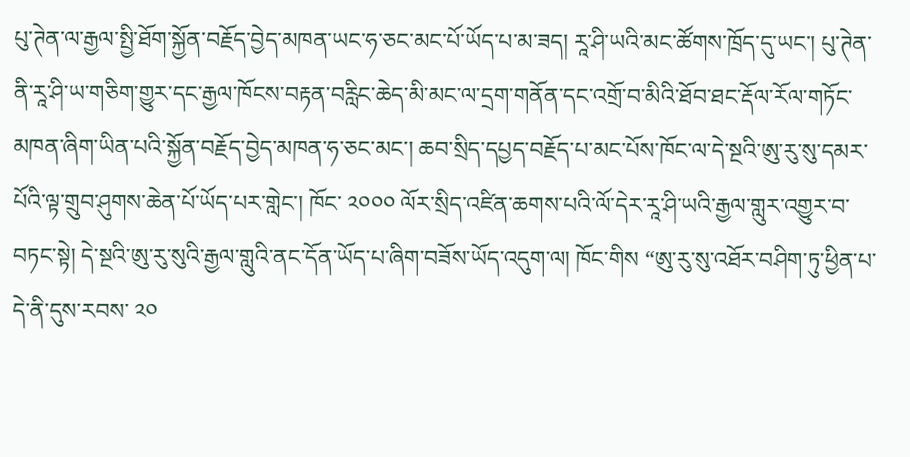པུ་ཊེན་ལ་རྒྱལ་སྤྱི་ཐོག་སྐྱོན་བརྗོད་བྱེད་མཁན་ཡང་ཧ་ཅང་མང་པོ་ཡོད་པ་མ་ཟད། རཱ་ཤི་ཡའི་མང་ཚོགས་ཁྲོད་དུ་ཡང་། པུ་ཊེན་ནི་རཱ་ཤི་ཡ་གཅིག་གྱུར་དང་རྒྱལ་ཁོངས་བརྟན་བརླིང་ཆེད་མི་མང་ལ་དྲག་གནོན་དང་འགྲོ་བ་མིའི་ཐོབ་ཐང་རྡོལ་རོལ་གཏོང་མཁན་ཞིག་ཡིན་པའི་སྐྱོན་བརྗོད་བྱེད་མཁན་ཧ་ཅང་མང་། ཆབ་སྲིད་དཔྱད་བརྗོད་པ་མང་པོས་ཁོང་ལ་དེ་སྔའི་ཨུ་རུ་སུ་དམར་པོའི་ལྟ་གྲུབ་ཤུགས་ཆེན་པོ་ཡོད་པར་གླེང་། ཁོང་ ༢༠༠༠ ལོར་སྲིད་འཛིན་ཆགས་པའི་ལོ་དེར་རཱ་ཤི་ཡའི་རྒྱལ་གླུར་འགྱུར་བ་བཏང་སྟེ། དེ་སྔའི་ཨུ་རུ་སུའི་རྒྱལ་གླུའི་ནང་དོན་ཡོད་པ་ཞིག་བཟོས་ཡོད་འདུག་ལ། ཁོང་གིས “ཨུ་རུ་སུ་འཐོར་བཤིག་ཏུ་ཕྱིན་པ་དེ་ནི་དུས་རབས་ ༢༠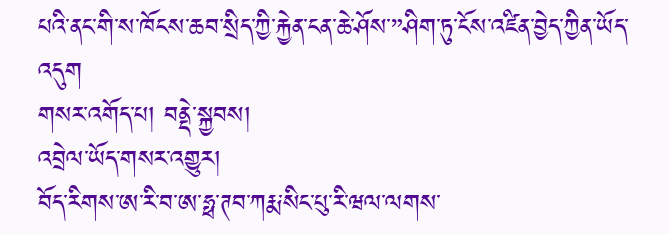པའི་ནང་གི་ས་ཁོངས་ཆབ་སྲིད་ཀྱི་རྐྱེན་ངན་ཆེ་ཤོས་”ཤིག་ཏུ་ངོས་འཛིན་བྱེད་ཀྱིན་ཡོད་འདུག
གསར་འགོད་པ། བནྡེ་སྐྱབས།
འབྲེལ་ཡོད་གསར་འགྱུར།
བོད་རིགས་ཨ་རི་བ་ཨ་ཧྥ་ཊབ་ཀརྨ་སིང་པུ་རི་ཝལ་ལགས་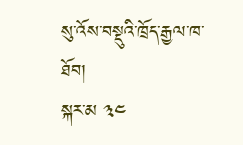སུ་འོས་བསྡུའི་ཁྲོད་རྒྱལ་ཁ་ཐོབ།
སྐར་མ ༣༤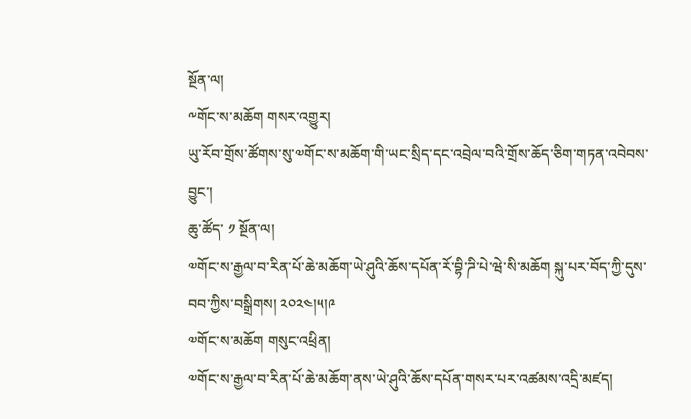སྔོན་ལ།
༸གོང་ས་མཆོག གསར་འགྱུར།
ཡུ་རོབ་གྲོས་ཚོགས་སུ་༧གོང་ས་མཆོག་གི་ཡང་སྲིད་དང་འབྲེལ་བའི་གྲོས་ཆོད་ཅིག་གཏན་འབེབས་བྱུང་།
ཆུ་ཚོད་ ༡ སྔོན་ལ།
༧གོང་ས་རྒྱལ་བ་རིན་པོ་ཆེ་མཆོག་ཡེ་ཤུའི་ཆོས་དཔོན་རོ་བྷི་ཌི་པེ་ཝེ་སི་མཆོག སྐུ་པར་བོད་ཀྱི་དུས་བབ་ཀྱིས་བསྒྲིགས། ༢༠༢༤།༥།༩
༧གོང་ས་མཆོག གསུང་འཕྲིན།
༧གོང་ས་རྒྱལ་བ་རིན་པོ་ཆེ་མཆོག་ནས་ཡེ་ཤུའི་ཆོས་དཔོན་གསར་པར་འཚམས་འདྲི་མཛད།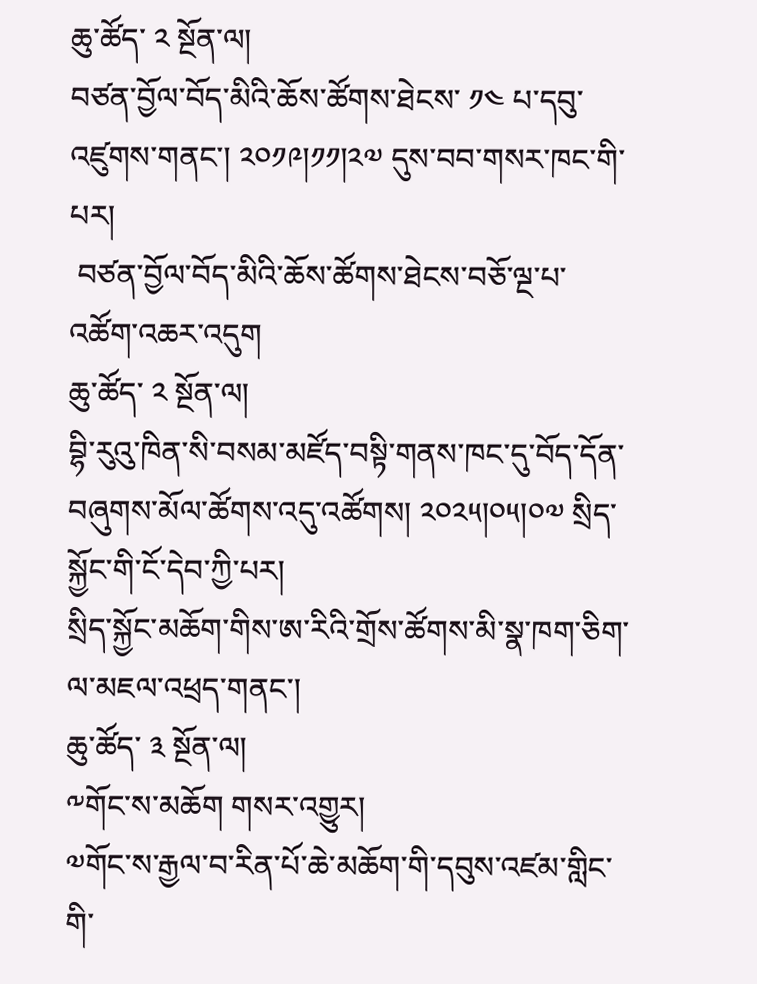ཆུ་ཚོད་ ༢ སྔོན་ལ།
བཙན་བྱོལ་བོད་མིའི་ཆོས་ཚོགས་ཐེངས་ ༡༤ པ་དབུ་འཛུགས་གནང་། ༢༠༡༩།༡༡།༢༧ དུས་བབ་གསར་ཁང་གི་པར།
 བཙན་བྱོལ་བོད་མིའི་ཆོས་ཚོགས་ཐེངས་བཅོ་ལྔ་པ་འཚོག་འཆར་འདུག
ཆུ་ཚོད་ ༢ སྔོན་ལ།
བྷི་རུའུ་ཁིན་སི་བསམ་མཛོད་བསྟི་གནས་ཁང་དུ་བོད་དོན་བཞུགས་མོལ་ཚོགས་འདུ་འཚོགས། ༢༠༢༥།༠༥།༠༧ སྲིད་སྐྱོང་གི་ངོ་དེབ་ཀྱི་པར།
སྲིད་སྐྱོང་མཆོག་གིས་ཨ་རིའི་གྲོས་ཚོགས་མི་སྣ་ཁག་ཅིག་ལ་མཇལ་འཕྲད་གནང་།
ཆུ་ཚོད་ ༣ སྔོན་ལ།
༸གོང་ས་མཆོག གསར་འགྱུར།
༧གོང་ས་རྒྱལ་བ་རིན་པོ་ཆེ་མཆོག་གི་དབུས་འཛམ་གླིང་གི་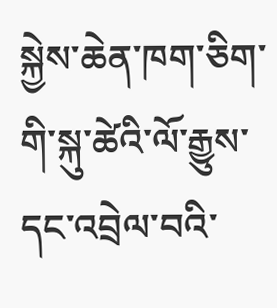སྐྱེས་ཆེན་ཁག་ཅིག་གི་སྐུ་ཚེའི་ལོ་རྒྱུས་དང་འབྲེལ་བའི་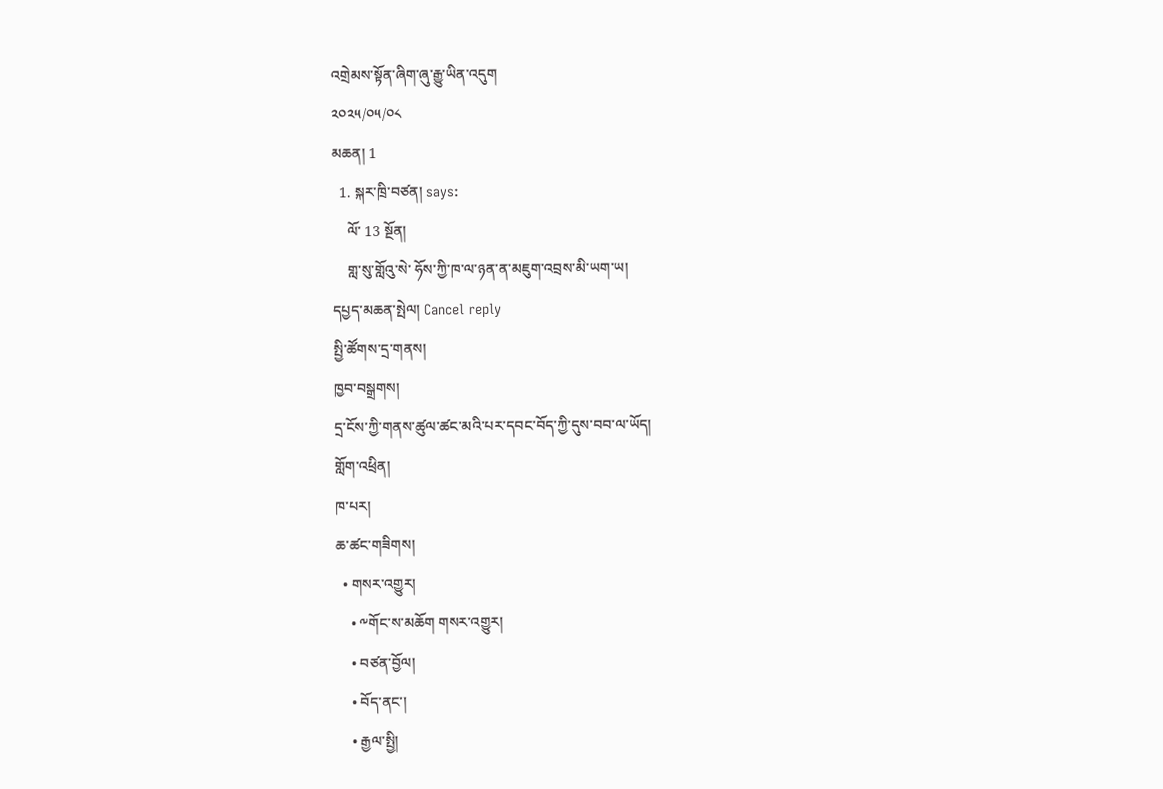འགྲེམས་སྟོན་ཞིག་ཞུ་རྒྱུ་ཡིན་འདུག
༢༠༢༥/༠༥/༠༨
མཆན། 1
  1. སྐར་ཁྲི་བཙན། says:
    ལོ་ 13 སྔོན།
    གླ་སུ་གློའུ་སེ་ ཧོས་ཀྱི་ཁ་ལ་ཉན་ན་མཇུག་འབྲས་མི་ཡག་ཡ།
དཔྱད་མཆན་སྤེལ། Cancel reply
སྤྱི་ཚོགས་དྲ་གནས།
ཁྱབ་བསྒྲགས།
དྲ་ངོས་ཀྱི་གནས་ཚུལ་ཚང་མའི་པར་དབང་བོད་ཀྱི་དུས་བབ་ལ་ཡོད།
གློག་འཕྲིན།
ཁ་པར།
ཆ་ཚང་གཟིགས།
  • གསར་འགྱུར།
    • ༸གོང་ས་མཆོག གསར་འགྱུར།
    • བཙན་བྱོལ།
    • བོད་ནང་།
    • རྒྱལ་སྤྱི།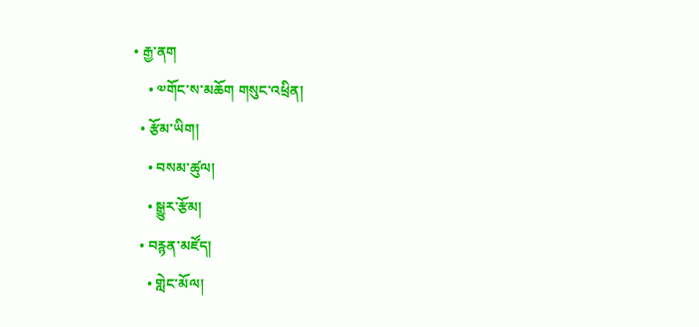• རྒྱ་ནག
    • ༧གོང་ས་མཆོག གསུང་འཕྲིན།
  • རྩོམ་ཡིག།
    • བསམ་ཚུལ།
    • སྒྱུར་རྩོམ།
  • བརྙན་མཛོད།
    • གླེང་མོལ།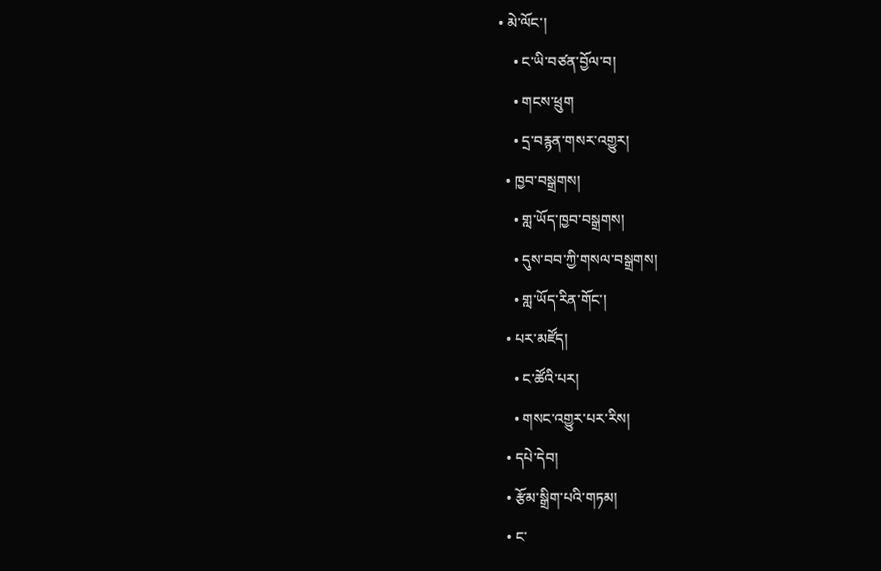• མེ་ལོང་།
    • ང་ཡི་བཙན་བྱོལ་བ།
    • གངས་ཕྲུག
    • དྲ་བརྙན་གསར་འགྱུར།
  • ཁྱབ་བསྒྲགས།
    • གླ་ཡོད་ཁྱབ་བསྒྲགས།
    • དུས་བབ་ཀྱི་གསལ་བསྒྲགས།
    • གླ་ཡོད་རིན་གོང་།
  • པར་མཛོད།
    • ང་ཚོའི་པར།
    • གསང་འགྱུར་པར་རིས།
  • དཔེ་དེབ།
  • རྩོམ་སྒྲིག་པའི་གཏམ།
  • ང་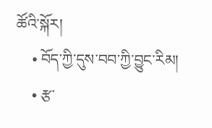ཚོའི་སྐོར།
    • བོད་ཀྱི་དུས་བབ་ཀྱི་བྱུང་རིམ།
    • རྩ་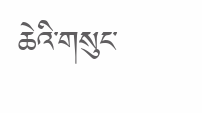ཆེའི་གསུང་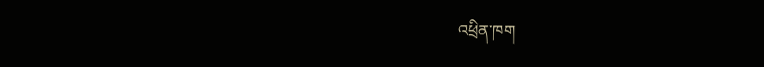འཕྲིན་ཁག